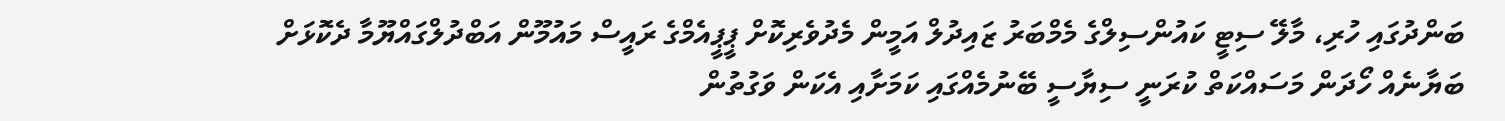ބަންދުގައި ހުރި، މާލޭ ސިޓީ ކައުންސިލްގެ މެމްބަރު ޒައިދުލް އަމީން މެދުވެރިކޮށް ޕީޕީއެމްގެ ރައީސް މައުމޫން އަބްދުލްގައްޔޫމާ ދެކޮޅަށް ބަޔާނެއް ހޯދަން މަސައްކަތް ކުރަނީ ސިޔާސީ ބޭނުމެއްގައި ކަމަށާއި އެކަން ވަގުތުން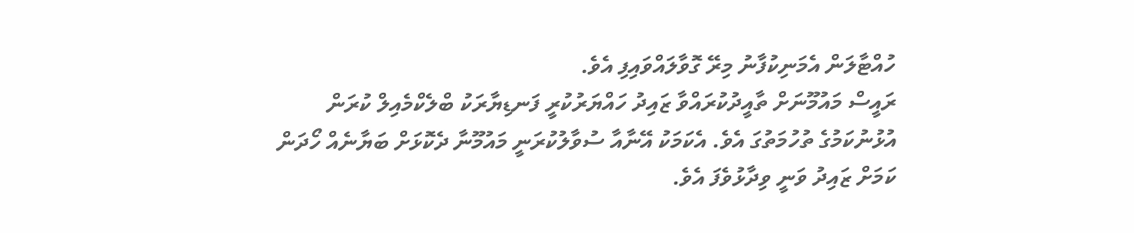ހުއްޓާލަން އެމަނިކުފާނު މިރޭ ގޮވާލައްވައިފި އެވެ.
ރައީސް މައުމޫނަށް ތާއީދުކުރައްވާ ޒައިދު ހައްޔަރުކުރީ ފަނޑިޔާރަކު ބްލެކްމެއިލް ކުރަން އުޅުނުކަމުގެ ތުހުމަތުގަ އެވެ. އެކަމަކު އޭނާއާ ސުވާލުކުރަނީ މައުމޫނާ ދެކޮޅަށް ބަޔާނެއް ހޯދަން ކަމަށް ޒައިދު ވަނީ ވިދާޅުވެފަ އެވެ.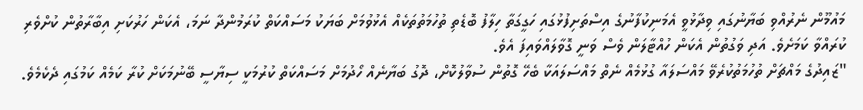މައުމޫން ނެރުއްވި ބަޔާނުގައި ވިދާޅުވީ އެމަނިކުފާނުގެ އިސްތަށިފުޅުގައި ހަގީގަތާ ހިލާފު ބޮޑެތި ތުހުމަތުތަކެއް އެޅުވުމަށް ބަޔަކު މަސައްކަތް ކުރަމުންދާ ނަމަ، އެކަން ހަރުކަށި އިބާރާތުން ކުށްވެރި ކުރައްވާ ކަމަށެވެ. އަދި ވަގުތުން އެކަން ހުއްޓާލަން ވެސް ވަނީ ގޮވާލައްވައިފަ އެވެ.
"ޒައިދުގެ މައްޗަށް ތުހުމަތުކުރެވޭ މައްސަލައާ ގުޅުމެއް ނެތް މައްސަލައަކާ ބެހޭ ގޮތުން ސުވާލުކޮށް، ދޮގު ބަޔާނެއް ހޯދުމަށް މަސައްކަތް ކުރުމަކީ ސިޔާސީ ބޭނުމަކަށް ކުރާ ކަމެއް ކަމުގައި ދެކެމެވެ.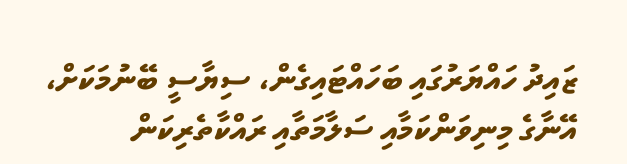ޒައިދު ހައްޔަރުގައި ބަހައްޓައިގެން، ސިޔާސީ ބޭނުމަކަށް، އޭނާގެ މިނިވަންކަމާއި ސަލާމަތާއި ރައްކާތެރިކަން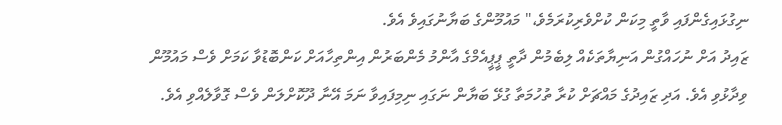ނިގުޅައިގެންފައި ވާތީ މިކަން ކުށްވެރިކުރަމެވެ،" މައުމޫންގެ ބަޔާނުގައިވެ އެވެ.
ޒައިދު އަށް ނުހައްގުން އަނިޔާތަކެއް ލިބެމުން ދާތީ ޕީޕީއެމްގެ އާންމު މެންބަރުން އިންތިހާއަށް ކަންބޮޑުވާ ކަމަށް ވެސް މައުމޫން ވިދާޅުވި އެވެ. އަދި ޒައިދުގެ މައްޗަށް ކުރާ ތުހުމަތާ ގުޅޭ ބަޔާން ނަގައި ނިމިފައިވާ ނަމަ އޭނާ ދޫކޮށްލަން ވެސް ގޮވާލެއްވި އެވެ.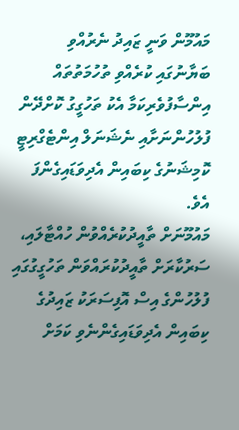މައުމޫން ވަނީ ޒައިދު ނެރުއްވި ބަޔާނުގައި ކުރެއްވި ތުހުމަތުތައް އިންސާފުވެރިކަމާ އެކު ތަހުގީގު ކޮށްދޭން ފުލުހުންނަށާއި ނެޝަނަލް އިންޓެގްރިޓީ ކޮމިޝަނުގެ ކިބައިން އެދިވަޑައިގެންފަ އެވެ.
މައުމޫނަށް ތާއީދުކުރެއްވުން ހުއްޓާލައި، ސަރުކާރަށް ތާއީދުކުރައްވަން ތަހުގީގުގައި ފުލުހުންގެ އިސް އޮފިސަރަކު ޒައިދުގެ ކިބައިން އެދިވަޑައިގެންނެވި ކަމަށް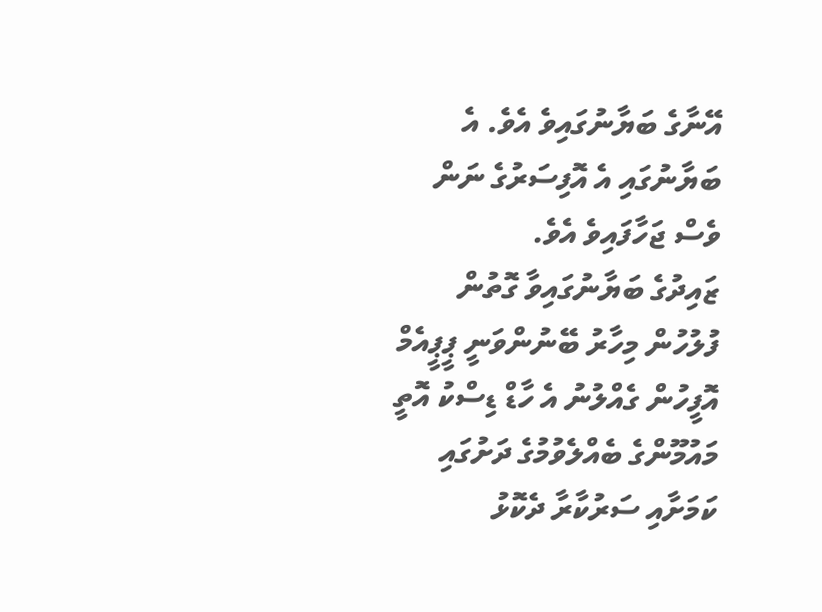އޭނާގެ ބަޔާނުގައިވެ އެވެ. އެ ބަޔާނުގައި އެ އޮފިސަރުގެ ނަން ވެސް ޖަހާފައިވެ އެވެ.
ޒައިދުގެ ބަޔާނުގައިވާ ގޮތުން ފުލުހުން މިހާރު ބޭނުންވަނީ ޕީޕީއެމް އޮފީހުން ގެއްލުނު އެ ހާޑް ޑިސްކު އޮތީ މައުމޫންގެ ބެއްލެވުމުގެ ދަށުގައި ކަމަށާއި ސަރުކާރާ ދެކޮޅު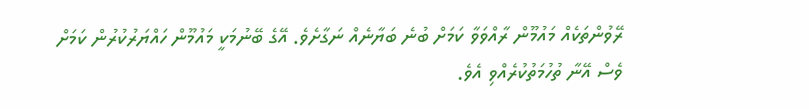ރޭވުންތަކެއް މައުމޫން ރާއްވަވާ ކަމަށް ބުނެ ބަޔާނެއް ނަގާށެވެ. އޭގެ ބޭނުމަކީ މައުމޫން ހައްޔަރުކުރުން ކަމަށް ވެސް އޭނާ ތުހުމަތުކުރެއްވި އެވެ.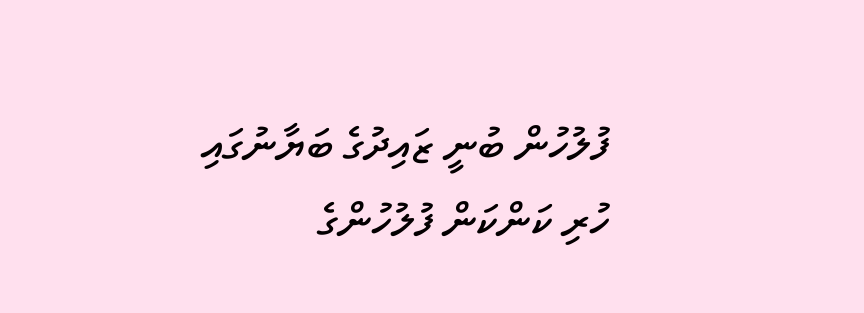ފުލުހުން ބުނީ ޒައިދުގެ ބަޔާނުގައި ހުރި ކަންކަން ފުލުހުންގެ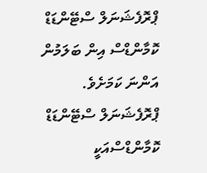ޕްރޮފެޝަނަލް ސްޓޭންޑަޑް ކޮމާންޑްސް އިން ބަލަމުން އަންނަ ކަމަށެވެ. ޕްރޮފެޝަނަލް ސްޓޭންޑަޑް ކޮމާންޑްސްއަކީ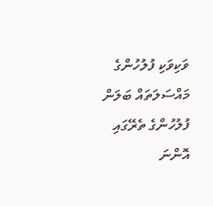ވަކިވަކި ފުލުހުންގެ މައްސަލަތައް ބަލަން ފުލުހުންގެ ތެރޭގައި އޮންނަ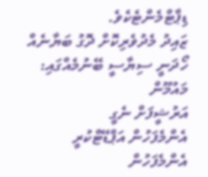ޑިޕާޓްމެންޓެކެވެ.
ޒައިދު މެދުވެރިކޮށް ދޮގު ބަޔާނެއް ހޯދަނީ ސިޔާސީ ބޭނުމެއްގައި: މައުމޫން
އަރުޝީފަށް ނެގީ
އެންމެފަހުން އަޕްޑޭޓްކުރީ
އެންމެފަހުން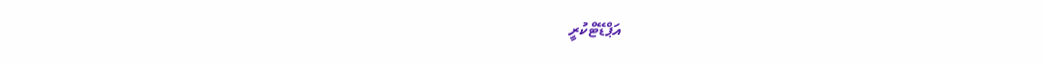އަޕްޑޭޓްކުރީ